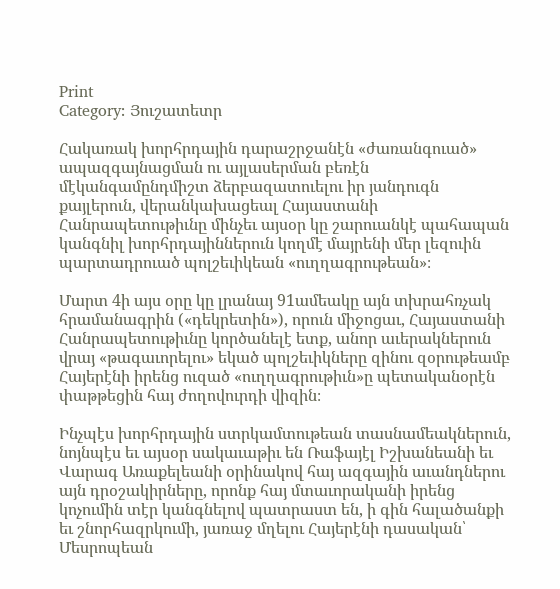Print
Category: Յուշատետր

Հակառակ խորհրդային դարաշրջանէն «ժառանգուած» ապազգայնացման ու այլասերման բեռէն մէկանգամընդմիշտ ձերբազատուելու իր յանդուգն քայլերուն, վերանկախացեալ Հայաստանի Հանրապետութիւնը մինչեւ այսօր կը շարուանկէ պահապան կանգնիլ խորհրդայիններուն կողմէ մայրենի մեր լեզուին պարտադրուած պոլշեւիկեան «ուղղագրութեան»։

Մարտ 4ի այս օրը կը լրանայ 91ամեակը այն տխրահռչակ հրամանագրին («դեկրետին»), որուն միջոցաւ, Հայաստանի Հանրապետութիւնը կործանելէ ետք, անոր աւերակներուն վրայ «թագաւորելու» եկած պոլշեւիկները զինու զօրութեամբ Հայերէնի իրենց ուզած «ուղղագրութիւն»ը պետականօրէն փաթթեցին հայ ժողովուրդի վիզին։

Ինչպէս խորհրդային ստրկամտութեան տասնամեակներուն, նոյնպէս եւ այսօր սակաւաթիւ են Ռաֆայէլ Իշխանեանի եւ Վարագ Առաքելեանի օրինակով հայ ազգային աւանդներու այն դրօշակիրները, որոնք հայ մտաւորականի իրենց կոչումին տէր կանգնելով պատրաստ են, ի գին հալածանքի եւ շնորհազրկումի, յառաջ մղելու Հայերէնի դասական՝ Մեսրոպեան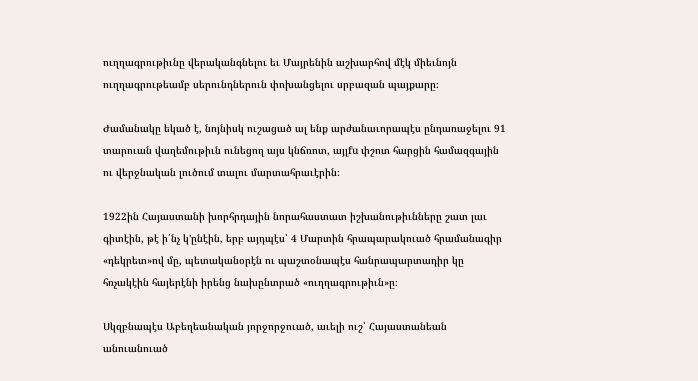ուղղագրութիւնը վերականգնելու եւ Մայրենին աշխարհով մէկ միեւնոյն ուղղագրութեամբ սերունդներուն փոխանցելու սրբազան պայքարը։

Ժամանակը եկած է, նոյնիսկ ուշացած ալ ենք արժանաւորապէս ընդառաջելու 91 տարուան վաղեմութիւն ունեցող այս կնճռոտ, այլfu փշոտ հարցին համազգային ու վերջնական լուծում տալու մարտահրաւէրին։

1922ին Հայաստանի խորհրդային նորահաստատ իշխանութիւնները շատ լաւ գիտէին, թէ ի՛նչ կ'ընէին, երբ այդպէս՝ 4 Մարտին հրապարակուած հրամանագիր «դեկրետ»ով մը, պետականօրէն ու պաշտօնապէս հանրապարտադիր կը հռչակէին հայերէնի իրենց նախընտրած «ուղղագրութիւն»ը։

Սկզբնապէս Աբեղեանական յորջորջուած, աւելի ուշ՝ Հայաստանեան անուանուած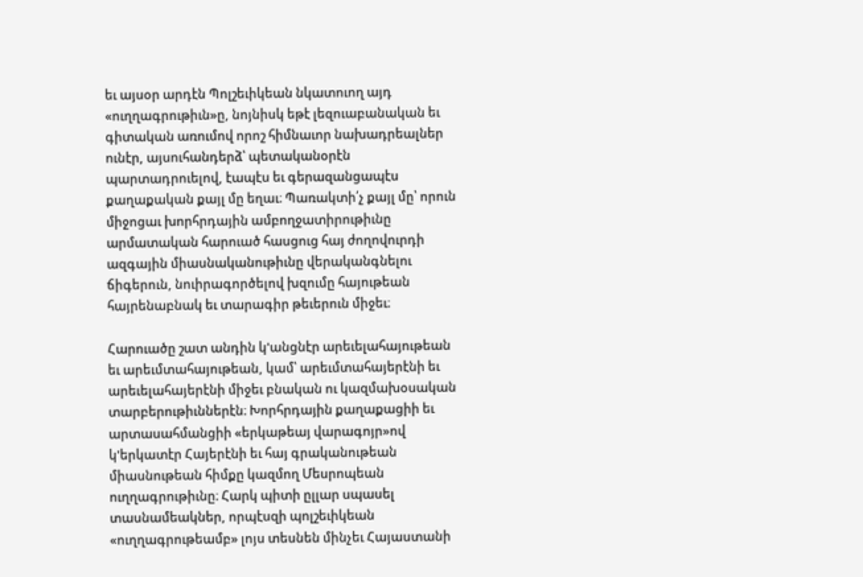եւ այսօր արդէն Պոլշեւիկեան նկատուող այդ «ուղղագրութիւն»ը, նոյնիսկ եթէ լեզուաբանական եւ գիտական առումով որոշ հիմնաւոր նախադրեալներ ունէր, այսուհանդերձ՝ պետականօրէն պարտադրուելով, էապէս եւ գերազանցապէս քաղաքական քայլ մը եղաւ։ Պառակտի՛չ քայլ մը՝ որուն միջոցաւ խորհրդային ամբողջատիրութիւնը արմատական հարուած հասցուց հայ ժողովուրդի ազգային միասնականութիւնը վերականգնելու ճիգերուն, նուիրագործելով խզումը հայութեան հայրենաբնակ եւ տարագիր թեւերուն միջեւ։

Հարուածը շատ անդին կ'անցնէր արեւելահայութեան եւ արեւմտահայութեան, կամ՝ արեւմտահայերէնի եւ արեւելահայերէնի միջեւ բնական ու կազմախօսական տարբերութիւններէն։ Խորհրդային քաղաքացիի եւ արտասահմանցիի «երկաթեայ վարագոյր»ով կ'երկատէր Հայերէնի եւ հայ գրականութեան միասնութեան հիմքը կազմող Մեսրոպեան ուղղագրութիւնը։ Հարկ պիտի ըլլար սպասել տասնամեակներ, որպէսզի պոլշեւիկեան «ուղղագրութեամբ» լոյս տեսնեն մինչեւ Հայաստանի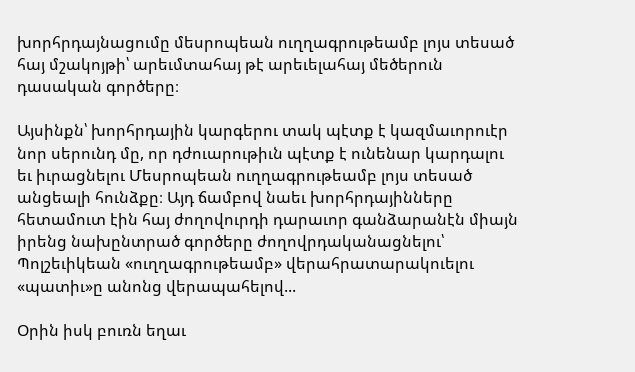խորհրդայնացումը մեսրոպեան ուղղագրութեամբ լոյս տեսած հայ մշակոյթի՝ արեւմտահայ թէ արեւելահայ մեծերուն դասական գործերը։

Այսինքն՝ խորհրդային կարգերու տակ պէտք է կազմաւորուէր նոր սերունդ մը, որ դժուարութիւն պէտք է ունենար կարդալու եւ իւրացնելու Մեսրոպեան ուղղագրութեամբ լոյս տեսած անցեալի հունձքը։ Այդ ճամբով նաեւ խորհրդայինները հետամուտ էին հայ ժողովուրդի դարաւոր գանձարանէն միայն իրենց նախընտրած գործերը ժողովրդականացնելու՝ Պոլշեւիկեան «ուղղագրութեամբ» վերահրատարակուելու «պատիւ»ը անոնց վերապահելով...

Օրին իսկ բուռն եղաւ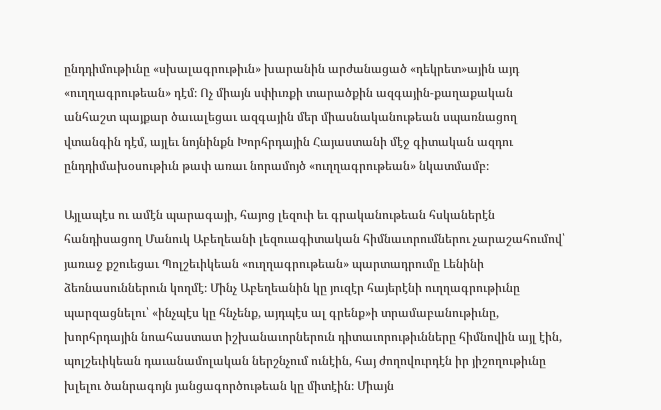ընդդիմութիւնը «սխալագրութիւն» խարանին արժանացած «դեկրետ»ային այդ «ուղղագրութեան» դէմ։ Ոչ միայն սփիւռքի տարածքին ազգային-քաղաքական անհաշտ պայքար ծաւալեցաւ ազգային մեր միասնականութեան սպառնացող վտանգին դէմ, այլեւ նոյնինքն Խորհրդային Հայաստանի մէջ գիտական ազդու ընդդիմախօսութիւն թափ առաւ նորամոյծ «ուղղագրութեան» նկատմամբ։

Այլապէս ու ամէն պարագայի, հայոց լեզուի եւ գրականութեան հսկաներէն հանդիսացող Մանուկ Աբեղեանի լեզուագիտական հիմնաւորումներու չարաշահումով՝ յառաջ քշուեցաւ Պոլշեւիկեան «ուղղագրութեան» պարտադրումը Լենինի ձեռնասուններուն կողմէ։ Մինչ Աբեղեանին կը յուզէր հայերէնի ուղղագրութիւնը պարզացնելու՝ «ինչպէս կը հնչենք, այդպէս ալ գրենք»ի տրամաբանութիւնը, խորհրդային նոահաստատ իշխանաւորներուն դիտաւորութիւնները հիմնովին այլ էին, պոլշեւիկեան դաւանամոլական ներշնչում ունէին, հայ ժողովուրդէն իր յիշողութիւնը խլելու ծանրագոյն յանցագործութեան կը միտէին։ Միայն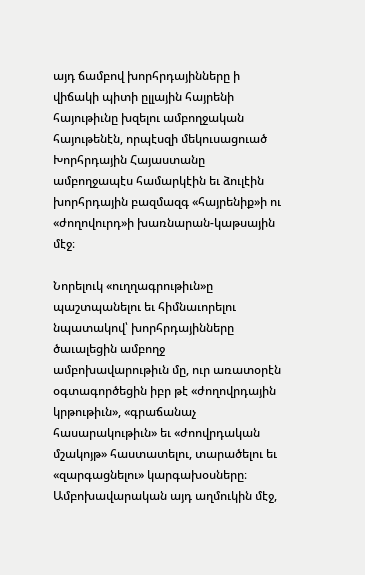այդ ճամբով խորհրդայինները ի վիճակի պիտի ըլլային հայրենի հայութիւնը խզելու ամբողջական հայութենէն, որպէսզի մեկուսացուած Խորհրդային Հայաստանը ամբողջապէս համարկէին եւ ձուլէին խորհրդային բազմազգ «հայրենիք»ի ու «ժողովուրդ»ի խառնարան-կաթսային մէջ։

Նորելուկ «ուղղագրութիւն»ը պաշտպանելու եւ հիմնաւորելու նպատակով՝ խորհրդայինները ծաւալեցին ամբողջ ամբոխավարութիւն մը, ուր առատօրէն օգտագործեցին իբր թէ «ժողովրդային կրթութիւն», «գրաճանաչ հասարակութիւն» եւ «ժոովրդական մշակոյթ» հաստատելու, տարածելու եւ «զարգացնելու» կարգախօսները։ Ամբոխավարական այդ աղմուկին մէջ,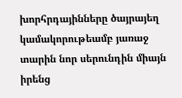խորհրդայինները ծայրայեղ կամակորութեամբ յառաջ տարին նոր սերունդին միայն իրենց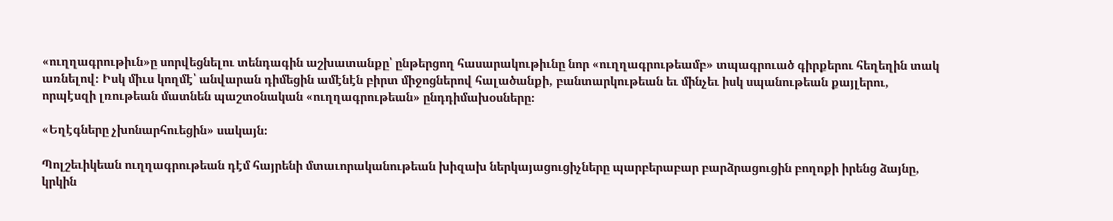«ուղղագրութիւն»ը սորվեցնելու տենդագին աշխատանքը՝ ընթերցող հասարակութիւնը նոր «ուղղագրութեամբ» տպագրուած գիրքերու հեղեղին տակ առնելով։ Իսկ միւս կողմէ՝ անվարան դիմեցին ամէնէն բիրտ միջոցներով հալածանքի, բանտարկութեան եւ մինչեւ իսկ սպանութեան քայլերու, որպէսզի լռութեան մատնեն պաշտօնական «ուղղագրութեան» ընդդիմախօսները։

«Եղէգները չխոնարհուեցին» սակայն։

Պոլշեւիկեան ուղղագրութեան դէմ հայրենի մտաւորականութեան խիզախ ներկայացուցիչները պարբերաբար բարձրացուցին բողոքի իրենց ձայնը, կրկին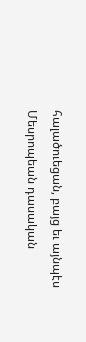հալածուեցան, բայց եւ այնպէս Մեսրոպեան դասական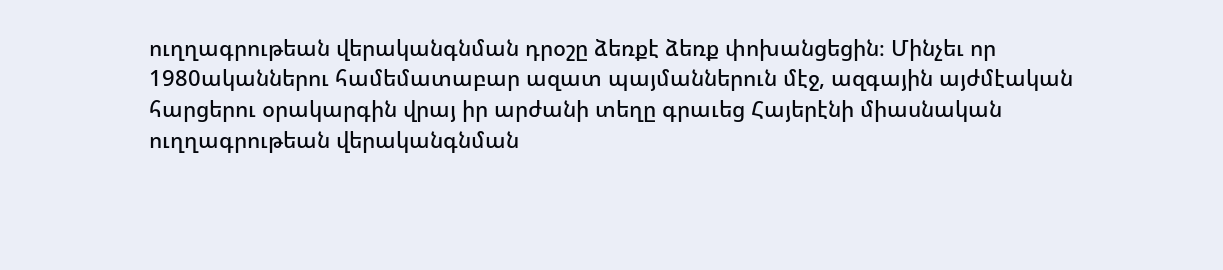ուղղագրութեան վերականգնման դրօշը ձեռքէ ձեռք փոխանցեցին։ Մինչեւ որ 1980ականներու համեմատաբար ազատ պայմաններուն մէջ, ազգային այժմէական հարցերու օրակարգին վրայ իր արժանի տեղը գրաւեց Հայերէնի միասնական ուղղագրութեան վերականգնման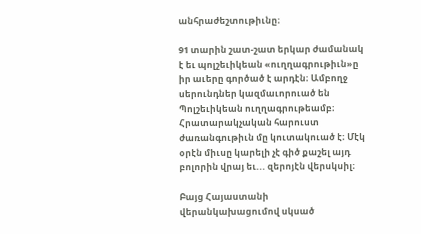անհրաժեշտութիւնը։

91 տարին շատ-շատ երկար ժամանակ է եւ պոլշեւիկեան «ուղղագրութիւն»ը իր աւերը գործած է արդէն։ Ամբողջ սերունդներ կազմաւորուած են Պոլշեւիկեան ուղղագրութեամբ։ Հրատարակչական հարուստ ժառանգութիւն մը կուտակուած է։ Մէկ օրէն միւսը կարելի չէ գիծ քաշել այդ բոլորին վրայ եւ... զերոյէն վերսկսիլ։

Բայց Հայաստանի վերանկախացումով սկսած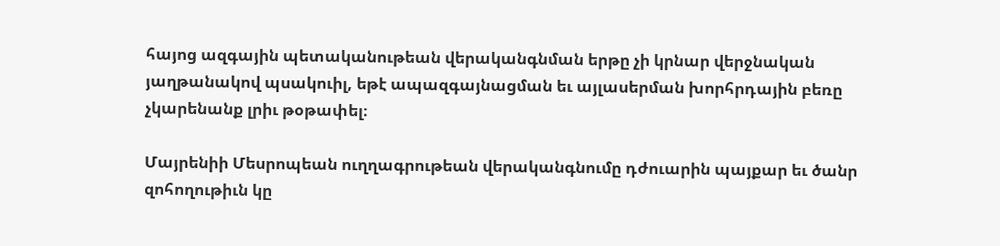հայոց ազգային պետականութեան վերականգնման երթը չի կրնար վերջնական յաղթանակով պսակուիլ, եթէ ապազգայնացման եւ այլասերման խորհրդային բեռը չկարենանք լրիւ թօթափել։

Մայրենիի Մեսրոպեան ուղղագրութեան վերականգնումը դժուարին պայքար եւ ծանր զոհողութիւն կը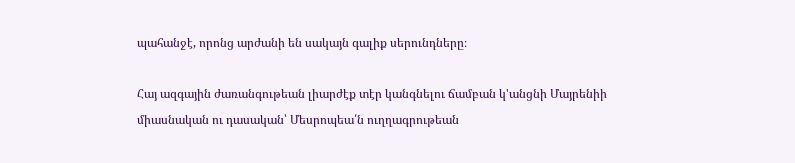պահանջէ, որոնց արժանի են սակայն գալիք սերունդները։

Հայ ազգային ժառանգութեան լիարժէք տէր կանգնելու ճամբան կ'անցնի Մայրենիի միասնական ու դասական՝ Մեսրոպեա՛ն ուղղագրութեան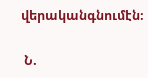վերականգնումէն։

 Ն.